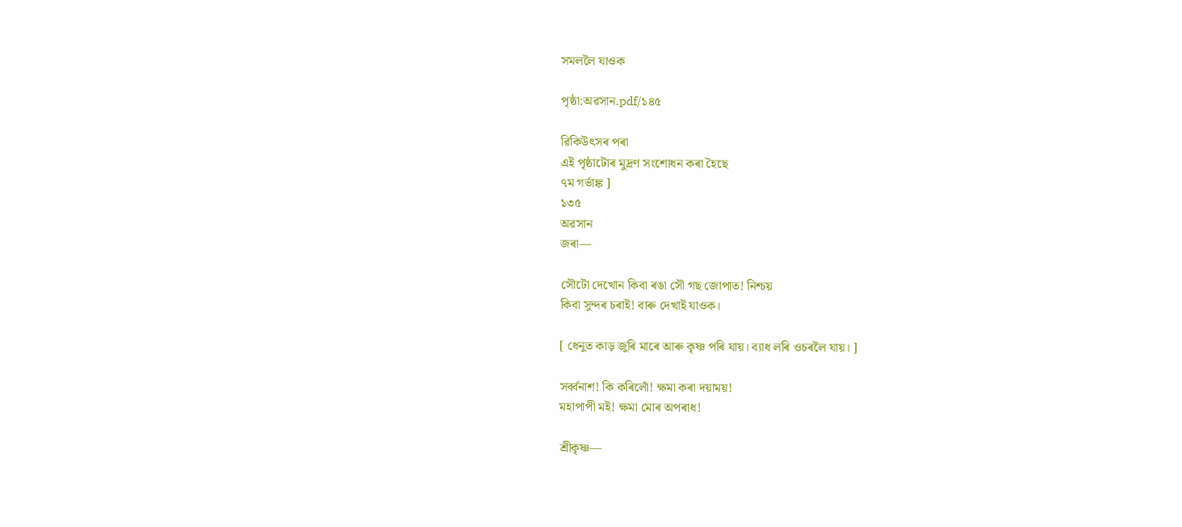সমললৈ যাওক

পৃষ্ঠা:অৱসান.pdf/১৪৫

ৱিকিউৎসৰ পৰা
এই পৃষ্ঠাটোৰ মুদ্ৰণ সংশোধন কৰা হৈছে
৭ম গৰ্ভাঙ্ক ]
১৩৫
অৱসান
জৰা—

সৌটো দেখোন কিবা ৰঙা সৌ গছ জোপাত! নিশ্চয়
কিবা সুন্দৰ চৰাই! বাৰু দেখাই যাওক।

[ ধেনুত কাড় জুৰি মাৰে আৰু কৃষ্ণ পৰি যায়। ব্যাধ লৰি ওচৰলৈ যায়। ]

সৰ্ব্বনাশ! কি কৰিলোঁ! ক্ষমা কৰা দয়াময়!
মহাপাপী মই! ক্ষমা মোৰ অপৰাধ!

শ্ৰীকৃষ্ণ—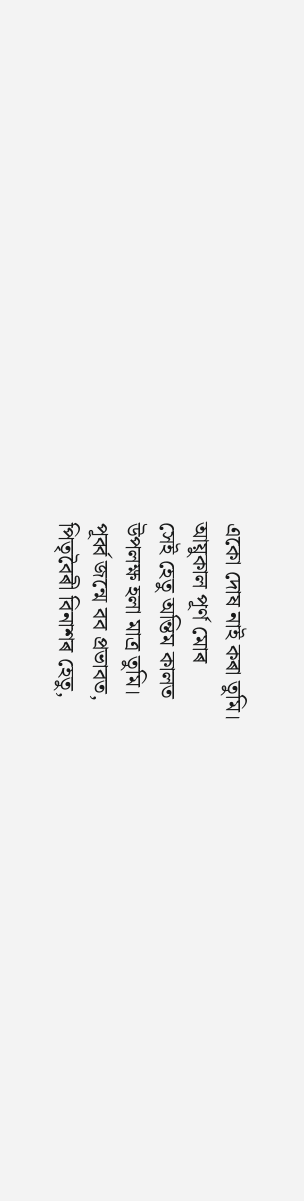একো দোষ নাই কৰা তুমি।
আয়ুকাল পূৰ্ণ মোৰ
সেই হেতু অন্তিম কালত
উপলক্ষ হলা মাত্ৰ তুমি।
পূৰ্ব্ব জন্মে বব প্ৰভাবত,
পিতৃবৈৰী বিনাশৰ হেতু,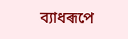ব্যাধৰূপে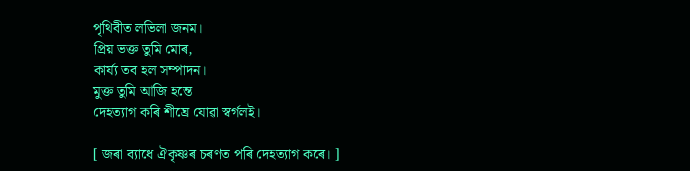পৃথিবীত লভিলা জনম।
প্ৰিয় ভক্ত তুমি মোৰ,
কাৰ্য্য তব হল সম্পাদন।
মুক্ত তুমি আজি হন্তে
দেহত্যাগ কৰি শীঘ্ৰে যোৱা স্বৰ্গলই।

[ জৰা ব্যাধে ঐকৃষ্ণৰ চৰণত পৰি দেহত্যাগ কৰে। ]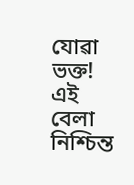যোৱা ভক্ত!
এই বেলা নিশ্চিন্ত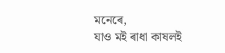মনেৰে,
যাও মই ৰাধা কাষলই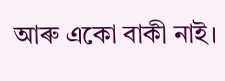আৰু একো বাকী নাই।